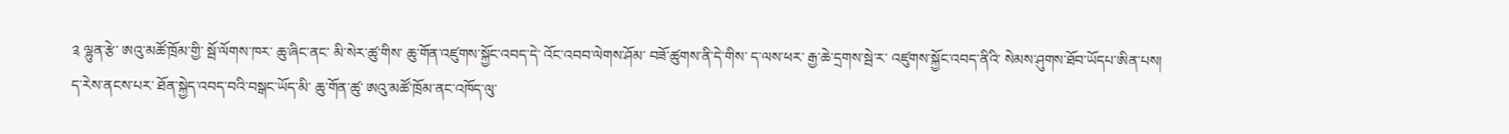༉ ལྷུན་རྩེ་ ཨའུ་མཚོ་ཁྲོམ་གྱི་ སྦོ་ལོགས་ཁར་ ཆུ་ཞིང་ནང་ མི་སེར་ཚུ་གིས་ ཆུ་གོན་འཛུགས་སྐྱོང་འབད་དེ་ འོང་འབབ་ལེགས་ཤོམ་ བཟོ་ཚུགས་ནི་དེ་གིས་ ད་ལས་ཕར་ རྒྱ་ཆེ་དྲགས་སྦེ་ར་ འཛུགས་སྐྱོང་འབད་ནིའི་ སེམས་ཤུགས་ཐོབ་ཡོདཔ་ཨིན་པས།
ད་རེས་ནངས་པར་ ཐོན་སྐྱེད་འབད་བའི་བསྒང་ཡོད་མི་ ཆུ་གོན་ཚུ་ ཨའུ་མཚོ་ཁྲོམ་ནང་འཁོད་ལུ་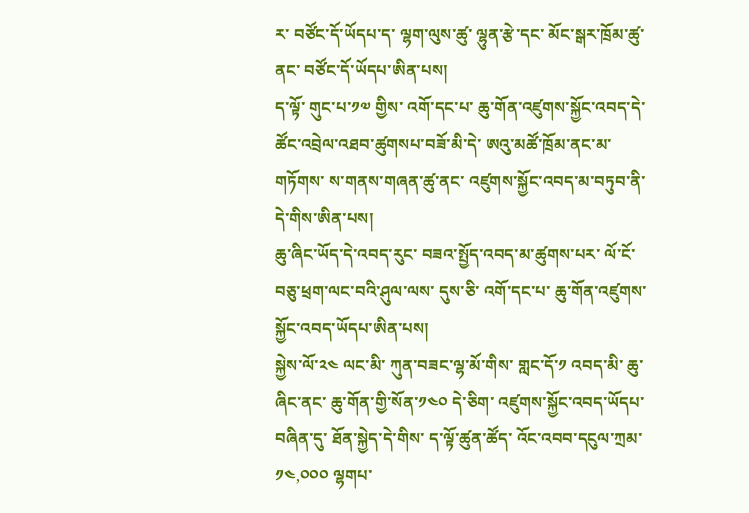ར་ བཙོང་དོ་ཡོདཔ་ད་ ལྷག་ལུས་ཚུ་ ལྷུན་རྩེ་དང་ མོང་སྒར་ཁྲོམ་ཚུ་ནང་ བཙོང་དོ་ཡོདཔ་ཨིན་པས།
ད་ལྟོ་ གུང་པ་༡༧ གྱིས་ འགོ་དང་པ་ ཆུ་གོན་འཛུགས་སྐྱོང་འབད་དེ་ ཚོང་འབྲེལ་འཐབ་ཚུགསཔ་བཟོ་མི་དེ་ ཨའུ་མཚོ་ཁྲོམ་ནང་མ་གཏོགས་ ས་གནས་གཞན་ཚུ་ནང་ འཛུགས་སྐྱོང་འབད་མ་བཏུབ་ནི་དེ་གིས་ཨིན་པས།
ཆུ་ཞིང་ཡོད་དེ་འབད་རུང་ བཟའ་སྤྱོད་འབད་མ་ཚུགས་པར་ ལོ་ངོ་བཅུ་ཕྲག་ལང་བའི་ཤུལ་ལས་ དུས་ཅི་ འགོ་དང་པ་ ཆུ་གོན་འཛུགས་སྐྱོང་འབད་ཡོདཔ་ཨིན་པས།
སྐྱེས་ལོ་༢༤ ལང་མི་ ཀུན་བཟང་ལྷ་མོ་གིས་ གླང་དོ་༡ འབད་མི་ ཆུ་ཞིང་ནང་ ཆུ་གོན་གྱི་སོན་༡༤༠ དེ་ཅིག་ འཛུགས་སྐྱོང་འབད་ཡོདཔ་བཞིན་དུ་ ཐོན་སྐྱེད་དེ་གིས་ ད་ལྟོ་ཚུན་ཚོད་ འོང་འབབ་དངུལ་ཀྲམ་༡༤,༠༠༠ ལྷགཔ་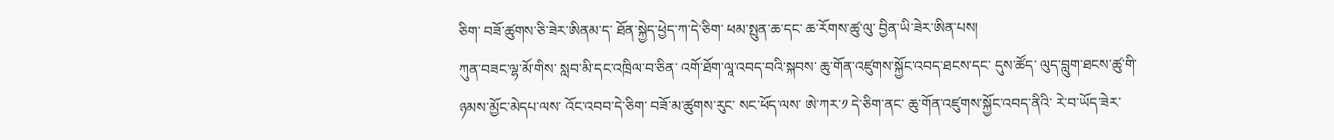ཅིག་ བཟོ་ཚུགས་ཅི་ཟེར་ཨིནམ་ད་ ཐོན་སྐྱེད་ཕྱེད་ཀ་དེ་ཅིག་ ཕམ་སྤུན་ཆ་དང་ ཆ་རོགས་ཚུ་ལུ་ བྱིན་ཡི་ཟེར་ཨིན་པས།
ཀུན་བཟང་ལྷ་མོ་གིས་ སླབ་མི་དང་འཁྲིལ་བ་ཅིན་ འགོ་ཐོག་ལཱ་འབད་བའི་སྐབས་ ཆུ་གོན་འཛུགས་སྐྱོང་འབད་ཐངས་དང་ དུས་ཚོད་ ལུད་བླུག་ཐངས་ཚུ་གི་ ཉམས་མྱོང་མེདཔ་ལས་ འོང་འབབ་དེ་ཅིག་ བཟོ་མ་ཚུགས་རུང་ སང་ཕོད་ལས་ ཨེ་ཀར་༡ དེ་ཅིག་ནང་ ཆུ་གོན་འཛུགས་སྐྱོང་འབད་ནིའི་ རེ་བ་ཡོད་ཟེར་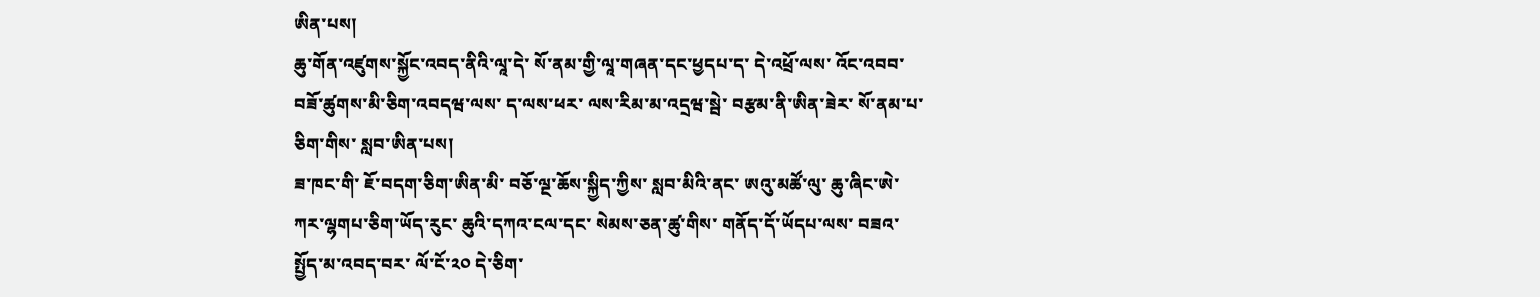ཨིན་པས།
ཆུ་གོན་འཛུགས་སྐྱོང་འབད་ནིའི་ལཱ་དེ་ སོ་ནམ་གྱི་ལཱ་གཞན་དང་ཕྱདཔ་ད་ དེ་འཕྲོ་ལས་ འོང་འབབ་བཟོ་ཚུགས་མི་ཅིག་འབདཝ་ལས་ ད་ལས་ཕར་ ལས་རིམ་མ་འདྲཝ་སྦེ་ བརྩམ་ནི་ཨིན་ཟེར་ སོ་ནམ་པ་ཅིག་གིས་ སླབ་ཨིན་པས།
ཟ་ཁང་གི་ ཇོ་བདག་ཅིག་ཨིན་མི་ བཅོ་ལྔ་ཆོས་སྐྱིད་ཀྱིས་ སླབ་མིའི་ནང་ ཨའུ་མཚོ་ལུ་ ཆུ་ཞིང་ཨེ་ཀར་ལྷགཔ་ཅིག་ཡོད་རུང་ ཆུའི་དཀའ་ངལ་དང་ སེམས་ཅན་ཚུ་གིས་ གནོད་དོ་ཡོདཔ་ལས་ བཟའ་སྤྱོད་མ་འབད་བར་ ལོ་ངོ་༢༠ དེ་ཅིག་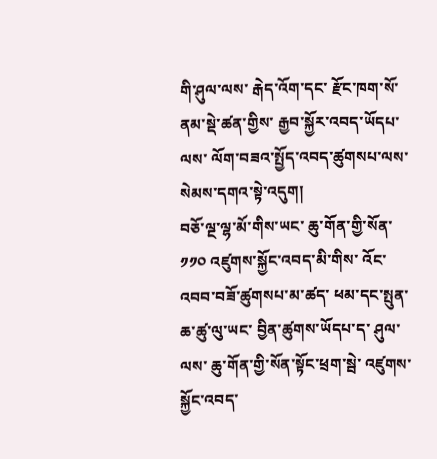གི་ཤུལ་ལས་ རྒེད་འོག་དང་ རྫོང་ཁག་སོ་ནམ་སྡེ་ཚན་གྱིས་ རྒྱབ་སྐྱོར་འབད་ཡོདཔ་ལས་ ལོག་བཟའ་སྤྱོད་འབད་ཚུགསཔ་ལས་ སེམས་དགའ་སྟེ་འདུག།
བཅོ་ལྔ་ལྷ་མོ་གིས་ཡང་ ཆུ་གོན་གྱི་སོན་༡༡༠ འཛུགས་སྐྱོང་འབད་མི་གིས་ འོང་འབབ་བཟོ་ཚུགསཔ་མ་ཚད་ ཕམ་དང་སྤུན་ཆ་ཚུ་ལུ་ཡང་ བྱིན་ཚུགས་ཡོདཔ་ད་ ཤུལ་ལས་ ཆུ་གོན་གྱི་སོན་སྟོང་ཕྲག་སྦེ་ འཛུགས་སྐྱོང་འབད་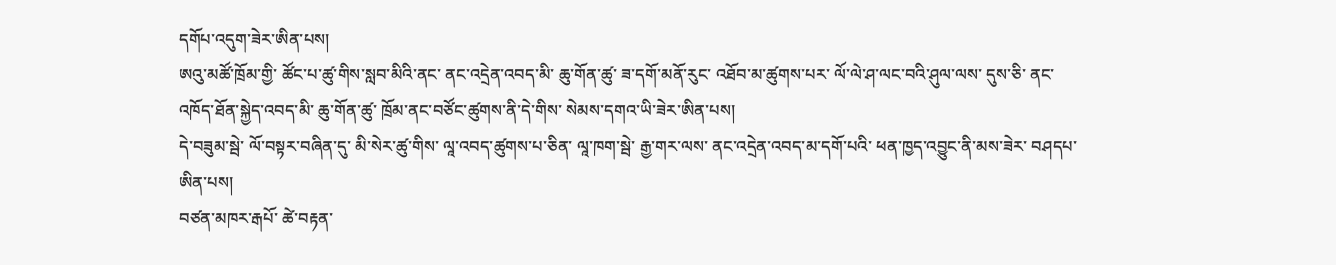དགོཔ་འདུག་ཟེར་ཨིན་པས།
ཨའུ་མཚོ་ཁྲོམ་གྱི་ ཚོང་པ་ཚུ་གིས་སླབ་མིའི་ནང་ ནང་འདྲེན་འབད་མི་ ཆུ་གོན་ཚུ་ ཟ་དགོ་མནོ་རུང་ འཐོབ་མ་ཚུགས་པར་ ལོ་ལེ་ཤ་ལང་བའི་ཤུལ་ལས་ དུས་ཅི་ ནང་འཁོད་ཐོན་སྐྱེད་འབད་མི་ ཆུ་གོན་ཚུ་ ཁྲོམ་ནང་བཙོང་ཚུགས་ནི་དེ་གིས་ སེམས་དགའ་ཡི་ཟེར་ཨིན་པས།
དེ་བཟུམ་སྦེ་ ལོ་བསྟར་བཞིན་དུ་ མི་སེར་ཚུ་གིས་ ལཱ་འབད་ཚུགས་པ་ཅིན་ ལཱ་ཁག་སྦེ་ རྒྱ་གར་ལས་ ནང་འདྲེན་འབད་མ་དགོ་པའི་ ཕན་ཁྱད་འབྱུང་ནི་མས་ཟེར་ བཤདཔ་ཨིན་པས།
བཙན་མཁར་རྒཔོ་ ཚེ་བརྟན་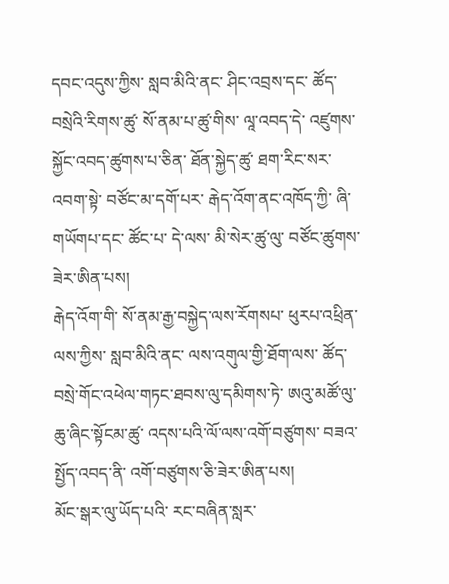དབང་འདུས་ཀྱིས་ སླབ་མིའི་ནང་ ཤིང་འབྲས་དང་ ཚོད་བསྲེའི་རིགས་ཚུ་ སོ་ནམ་པ་ཚུ་གིས་ ལཱ་འབད་དེ་ འཛུགས་སྐྱོང་འབད་ཚུགས་པ་ཅིན་ ཐོན་སྐྱེད་ཚུ་ ཐག་རིང་སར་འབག་སྟེ་ བཙོང་མ་དགོ་པར་ རྒེད་འོག་ནང་འཁོད་ཀྱི་ ཞི་གཡོགཔ་དང་ ཚོང་པ་ དེ་ལས་ མི་སེར་ཚུ་ལུ་ བཙོང་ཚུགས་ཟེར་ཨིན་པས།
རྒེད་འོག་གི་ སོ་ནམ་རྒྱ་བསྐྱེད་ལས་རོགསཔ་ ཕུརཔ་འཕྲིན་ལས་ཀྱིས་ སླབ་མིའི་ནང་ ལས་འགུལ་གྱི་ཐོག་ལས་ ཚོད་བསྲེ་གོང་འཕེལ་གཏང་ཐབས་ལུ་དམིགས་ཏེ་ ཨའུ་མཚོ་ལུ་ ཆུ་ཞིང་སྟོངམ་ཚུ་ འདས་པའི་ལོ་ལས་འགོ་བཙུགས་ བཟའ་སྤྱོད་འབད་ནི་ འགོ་བཙུགས་ཅི་ཟེར་ཨིན་པས།
མོང་སྒར་ལུ་ཡོད་པའི་ རང་བཞིན་སླར་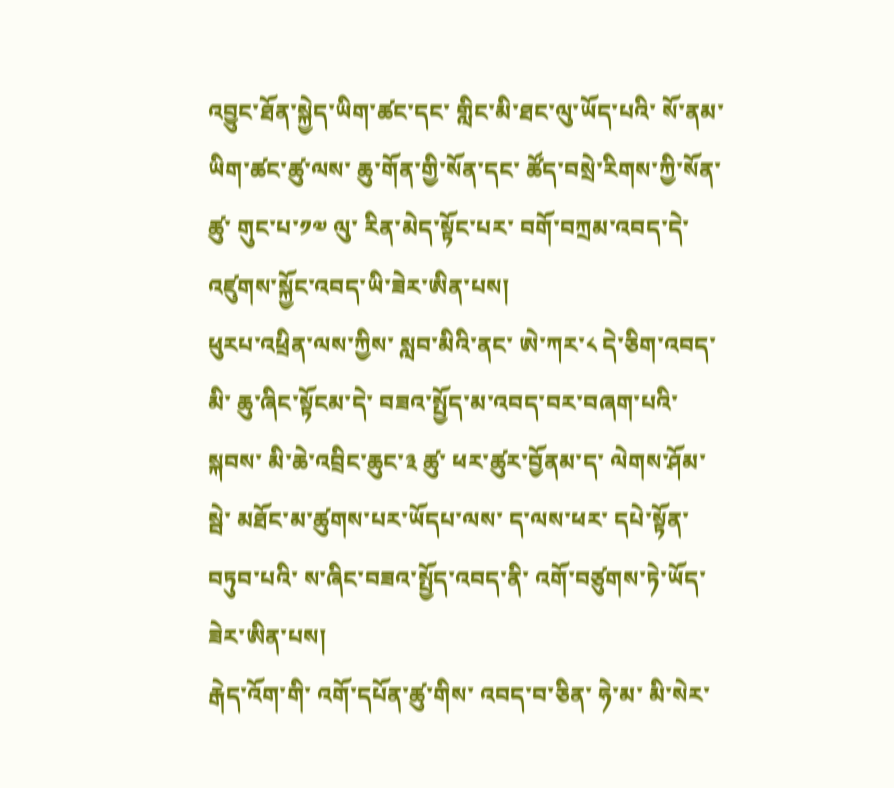འབྱུང་ཐོན་སྐྱེད་ཡིག་ཚང་དང་ གླིང་མི་ཐང་ལུ་ཡོད་པའི་ སོ་ནམ་ཡིག་ཚང་ཚུ་ལས་ ཆུ་གོན་གྱི་སོན་དང་ ཚོད་བསྲེ་རིགས་ཀྱི་སོན་ཚུ་ གུང་པ་༡༧ ལུ་ རིན་མེད་སྟོང་པར་ བགོ་བཀྲམ་འབད་དེ་ འཛུགས་སྐྱོང་འབད་ཡི་ཟེར་ཨིན་པས།
ཕུརཔ་འཕྲིན་ལས་ཀྱིས་ སླབ་མིའི་ནང་ ཨེ་ཀར་༨ དེ་ཅིག་འབད་མི་ ཆུ་ཞིང་སྟོངམ་དེ་ བཟའ་སྤྱོད་མ་འབད་བར་བཞག་པའི་སྐབས་ མི་ཆེ་འབྲིང་ཆུང་༣ ཚུ་ ཕར་ཚུར་བྱོནམ་ད་ ལེགས་ཤོམ་སྦེ་ མཐོང་མ་ཚུགས་པར་ཡོདཔ་ལས་ ད་ལས་ཕར་ དཔེ་སྟོན་བཏུབ་པའི་ ས་ཞིང་བཟའ་སྤྱོད་འབད་ནི་ འགོ་བཙུགས་ཏེ་ཡོད་ཟེར་ཨིན་པས།
རྒེད་འོག་གི་ འགོ་དཔོན་ཚུ་གིས་ འབད་བ་ཅིན་ ཧེ་མ་ མི་སེར་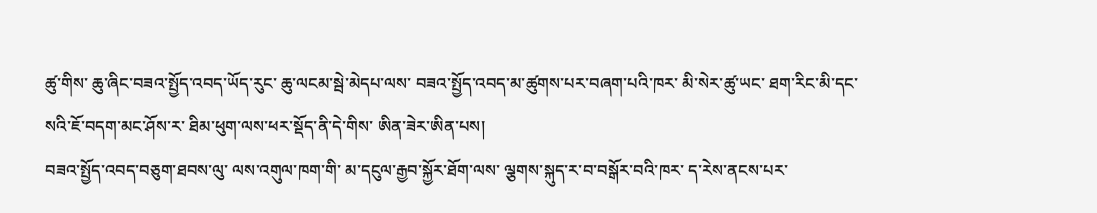ཚུ་གིས་ ཆུ་ཞིང་བཟའ་སྤྱོད་འབད་ཡོད་རུང་ ཆུ་ལངམ་སྦེ་མེདཔ་ལས་ བཟའ་སྤྱོད་འབད་མ་ཚུགས་པར་བཞག་པའི་ཁར་ མི་སེར་ཚུ་ཡང་ ཐག་རིང་མི་དང་ སའི་ཇོ་བདག་མང་ཤོས་ར་ ཐིམ་ཕུག་ལས་ཕར་སྡོད་ནི་དེ་གིས་ ཨིན་ཟེར་ཨིན་པས།
བཟའ་སྤྱོད་འབད་བཅུག་ཐབས་ལུ་ ལས་འགུལ་ཁག་གི་ མ་དངུལ་རྒྱབ་སྐྱོར་ཐོག་ལས་ ལྕགས་སྐུད་ར་བ་བསྒོར་བའི་ཁར་ ད་རེས་ནངས་པར་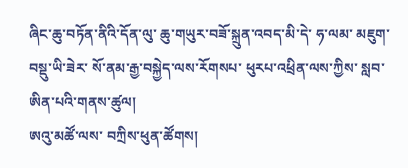ཞིང་ཆུ་བཏོན་ནིའི་དོན་ལུ་ ཆུ་གཡུར་བཟོ་སྐྲུན་འབད་མི་དེ་ ཧ་ལམ་ མཇུག་བསྡུ་ཡི་ཟེར་ སོ་ནམ་རྒྱ་བསྐྱེད་ལས་རོགསཔ་ ཕུརཔ་འཕྲིན་ལས་ཀྱིས་ སླབ་ཨིན་པའི་གནས་ཚུལ།
ཨའུ་མཚོ་ལས་ བཀྲིས་ཕུན་ཚོགས།